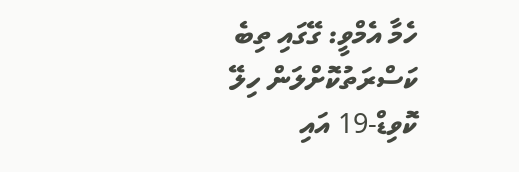ހެމާ އެމްވީ: ގޭގައި ތިބެ ކަސްރަތުކޮށްލަން ހިލޭ
ކޮވިޑް-19 އައި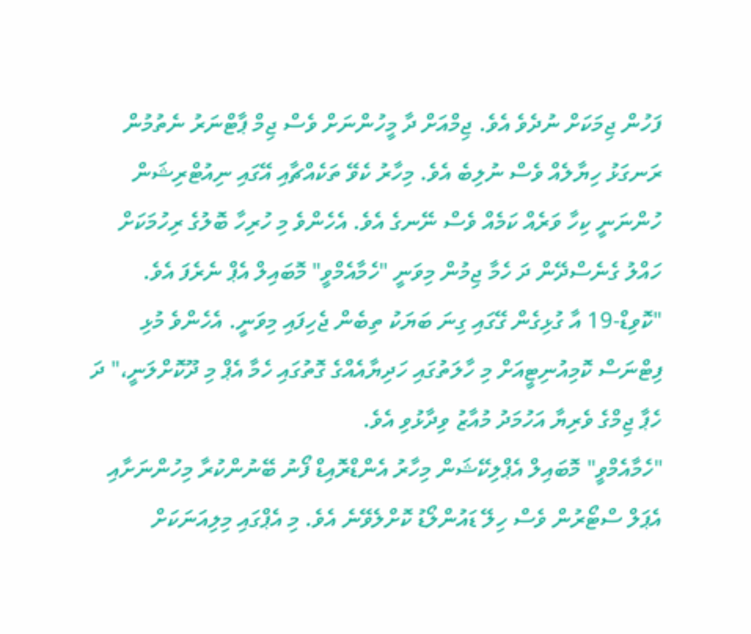ފަހުން ޖިމަކަށް ނުދެވެ އެވެ. ޖިމްއަށް ދާ މީހުންނަށް ވެސް ޖިމް ޕާޓްނަރު ނެތުމުން ރަނގަޅު ހިޔާލެއް ވެސް ނުލިބެ އެވެ. މިހާރު ކެވޭ ތަކެއްޗާއި އޭގައި ނިއުޓްރިޝަން ހުންނަނީ ކިހާ ވަރެއް ކަމެއް ވެސް ނޭނގެ އެވެ. އެހެންވެ މި ހުރިހާ ބޮލުގެ ރިހުމަކަށް ހައްލު ގެނެސްދޭން ދަ ހެމާ ޖިމުން މިވަނީ "ހެމާއެމްވީ" މޮބައިލް އެޕް ނެރެފަ އެވެ.
"ކޮވިޑް-19 އާ ގުޅިގެން ގޭގައި ގިނަ ބަޔަކު ތިބެން ޖެހިފައި މިވަނީ. އެހެންވެ މުޅި ފިޓްނަސް ކޮމިއުނިޓީއަށް މި ހާލަތުގައި ހަދިޔާއެއްގެ ގޮތުގައި ހެމާ އެޕް މި ދޫކޮށްލަނީ،" ދަ ހެޕާ ޖިމްގެ ވެރިޔާ އަހުމަދު މުއާޒު ވިދާޅުވި އެވެ.
"ހެމާއެމްވީ" މޮބައިލް އެޕްލިކޭޝަން މިހާރު އެންޑްރޮއިޑް ފޯނު ބޭނުންކުރާ މިހުންނަށާއި އެޕަލް ސްޓޯރުން ވެސް ހިލޭ ޑައުންލޯޑު ކޮށްލެވޭނެ އެވެ. މި އެޕްގައި މިލިއަނަކަށް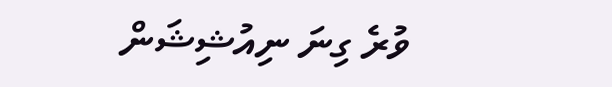ވުރެ ގިނަ ނިއުޝިޝަން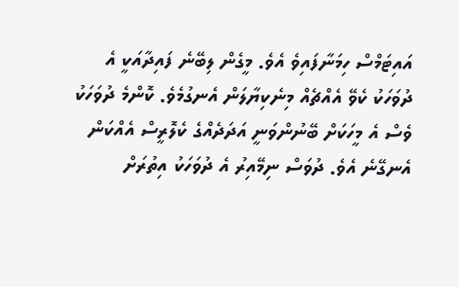އައިޓަމްސް ހިމަނާފައިވެ އެވެ. މީގެން ލިބޭނެ ފައިދާއަކީ އެ ދުވަހަކު ކެވޭ އެއްޗެއް މިނެކިޔާލަން އެނގުމެވެ. ކޮންމެ ދުވަހަކު ވެސް އެ މީހަކަށް ބޭނުންވަނީ އަދަދެއްގެ ކެލޮރީސް އެއްކަން އެނގޭނެ އެވެ. ދުވަސް ނިމޭއިރު އެ ދުވަހަކު އިތުރަށް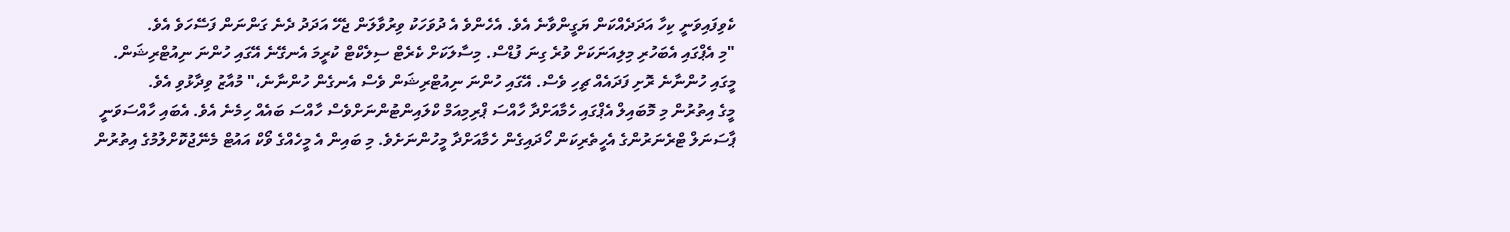ކެވިފައިވަނީ ކިހާ އަދަދެއްކަން ޔަގީންވާނެ އެވެ. އެހެންވެ އެ ދުވަހަކު ވިރުވާލަން ޖެހޭ އަދަދު ދެނެ ގަންނަން ފަސޭހަވެ އެވެ.
"މި އެޕްގައި އެބަހުރި މިލިއަނަކަށް ވުރެ ގިނަ ފުޑްސް. މިސާލަކަށް ކެރެޓް ސިލެކްޓް ކުރީމަ އެނގޭނެ އޭގައި ހުންނަ ނިއުޓްރިޝަން. މީގައި ހުންނާނެ ރޮށި ފަދައެއް ޗިހި ވެސް. އޭގައި ހުންނަ ނިއުޓްރިޝަން ވެސް އެނގެން ހުންނާނެ،" މުއާޒު ވިދާޅުވި އެވެ.
މީގެ އިތުރުން މި މޮބައިލް އެޕްގައި ހެމާއަށްދާ ހާއްސަ ޕްރިމިއަމް ކްލައިންޓުންނަށްވެސް ހާއްސަ ބައެއް ހިމެނެ އެވެ. އެބައި ހާއްސަވަނީ ޕާސަނަލް ޓްރެނަރުންގެ އެހީތެރިކަން ހޯދައިގެން ހެމާއަށްދާ މީހުންނަށެވެ. މި ބައިން އެ މީހެއްގެ ވޯކް އައުޓް މެނޭޖުކޮށްލުމުގެ އިތުރުން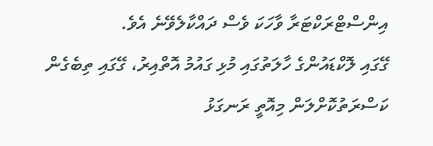އިންސްޓްރަކްޓަރާ ވާހަކަ ވެސް ދައްކާލެވޭނެ އެވެ.
ގޭގައި ލޮކްޑައުންގެ ހާލަތުގައި މުޅި ގައުމު އޮތްއިރު، ގޭގައި ތިބެގެން ކަސްރަތުކޮށްލަން މިއޮތީ ރަނގަޅު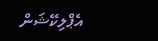އެޕްލިކޭޝަން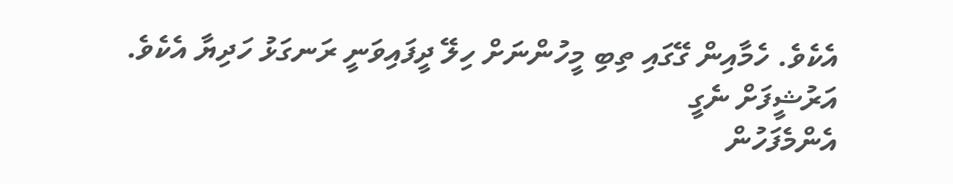އެކެވެ. ހެމާއިން ގޭގައި ތިބި މީހުންނަށް ހިލޭ ދީފައިވަނީ ރަނގަޅު ހަދިޔާ އެކެވެ.
އަރުޝީފަށް ނެގީ
އެންމެފަހުން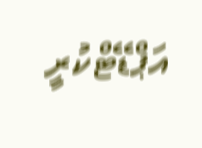އަޕްޑޭޓްކުރީ